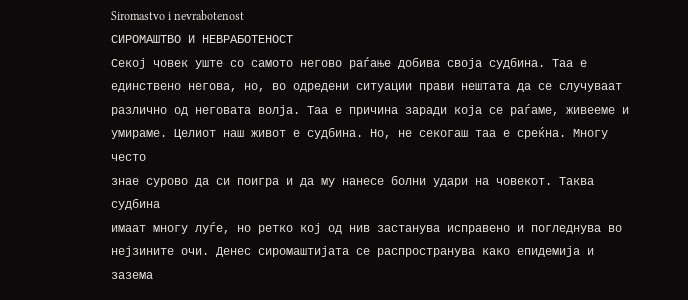Siromastvo i nevrabotenost
СИРОМАШТВО И НЕВРАБОТЕНОСТ
Секој човек уште со самото негово раѓање добива своја судбина. Таа е
единствено негова, но, во одредени ситуации прави нештата да се случуваат
различно од неговата волја. Таа е причина заради која се раѓаме, живееме и
умираме. Целиот наш живот е судбина. Но, не секогаш таа е среќна. Многу често
знае сурово да си поигра и да му нанесе болни удари на човекот. Таква судбина
имаат многу луѓе, но ретко кој од нив застанува исправено и погледнува во
нејзините очи. Денес сиромаштијата се распространува како епидемија и зазема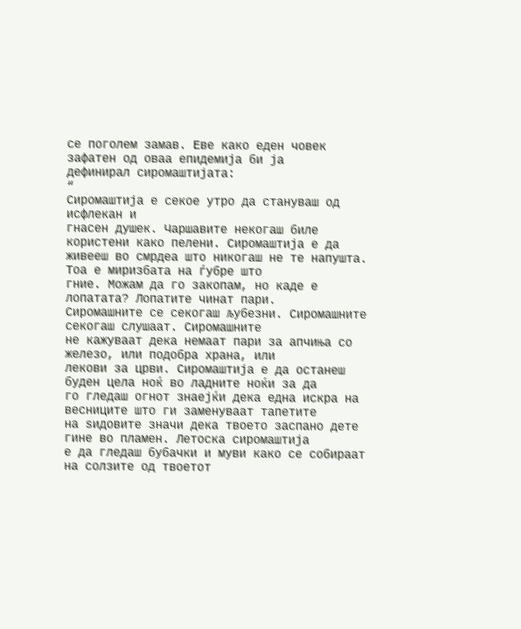се поголем замав. Еве како еден човек зафатен од оваа епидемија би ја
дефинирал сиромаштијата:
“
Сиромаштија е секое утро да стануваш од исфлекан и
гнасен душек. Чаршавите некогаш биле користени како пелени. Сиромаштија е да
живееш во смрдеа што никогаш не те напушта. Тоа е миризбата на ѓубре што
гние. Можам да го закопам, но каде е лопатата? Лопатите чинат пари.
Сиромашните се секогаш љубезни. Сиромашните секогаш слушаат. Сиромашните
не кажуваат дека немаат пари за апчиња со железо, или подобра храна, или
лекови за црви. Сиромаштија е да останеш буден цела ноќ во ладните ноќи за да
го гледаш огнот знаејќи дека една искра на весниците што ги заменуваат тапетите
на ѕидовите значи дека твоето заспано дете гине во пламен. Летоска сиромаштија
е да гледаш бубачки и муви како се собираат на солзите од твоетот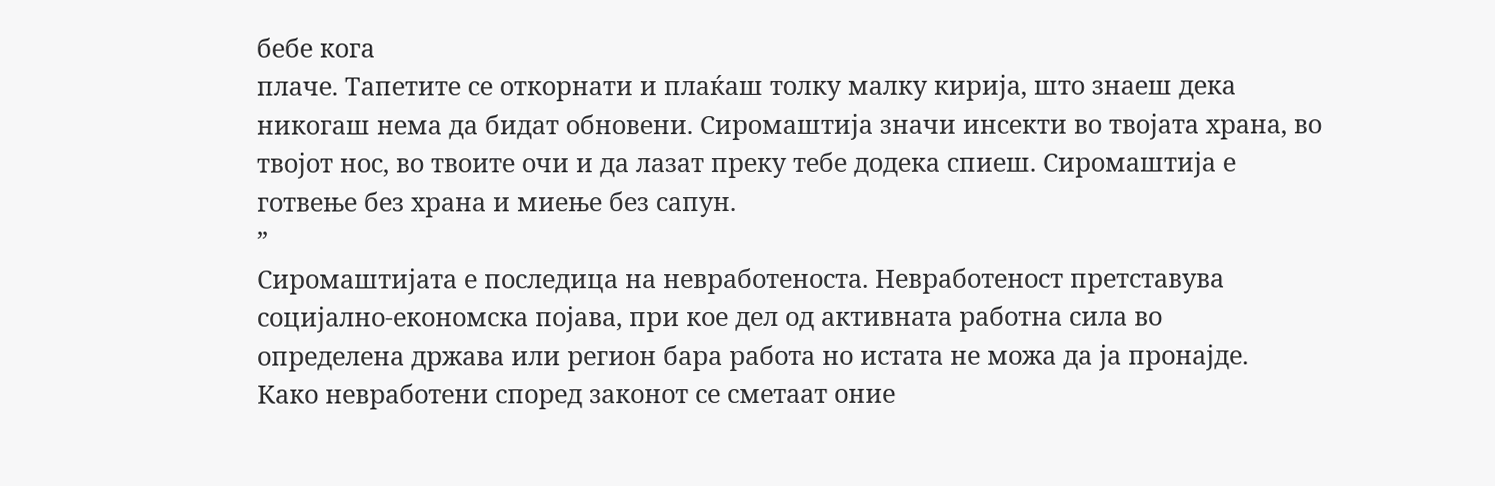бебе кога
плаче. Тапетите се откорнати и плаќаш толку малку кирија, што знаеш дека
никогаш нема да бидат обновени. Сиромаштија значи инсекти во твојата храна, во
твојот нос, во твоите очи и да лазат преку тебе додека спиеш. Сиромаштија е
готвење без храна и миење без сапун.
”
Сиромаштијата е последица на невработеноста. Невработеност претставува
социјално-економска појава, при кое дел од активната работна сила во
определена држава или регион бара работа но истата не можа да ја пронајде.
Како невработени според законот се сметаат оние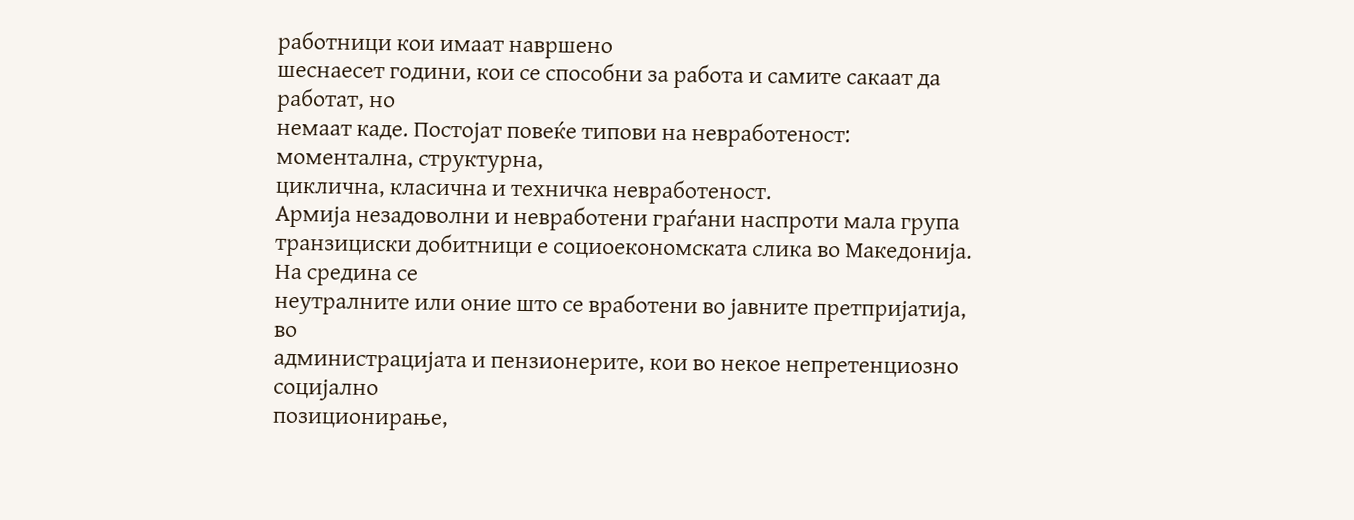работници кои имаат навршено
шеснаесет години, кои се способни за работа и самите сакаат да работат, но
немаат каде. Постојат повеќе типови на невработеност: моментална, структурна,
циклична, класична и техничка невработеност.
Армија незадоволни и невработени граѓани наспроти мала група
транзициски добитници е социоекономската слика во Македонија. На средина се
неутралните или оние што се вработени во јавните претпријатија, во
администрацијата и пензионерите, кои во некое непретенциозно социјално
позиционирање,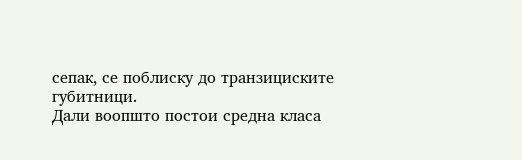сепак, се поблиску до транзициските губитници.
Дали воопшто постои средна класа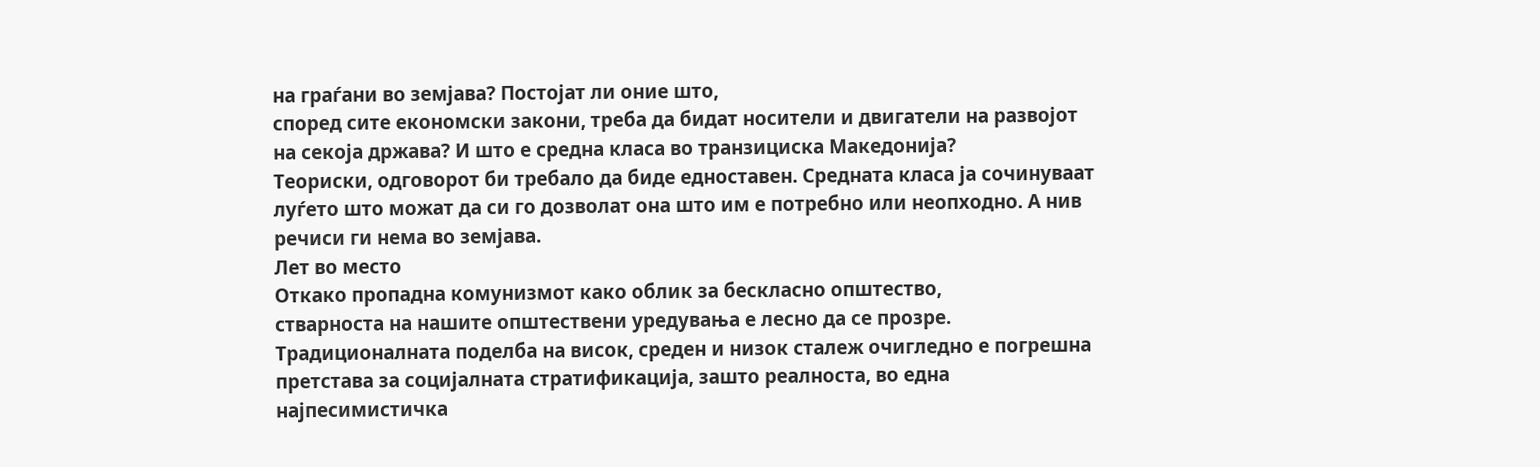на граѓани во земјава? Постојат ли оние што,
според сите економски закони, треба да бидат носители и двигатели на развојот
на секоја држава? И што е средна класа во транзициска Македонија?
Теориски, одговорот би требало да биде едноставен. Средната класа ја сочинуваат
луѓето што можат да си го дозволат она што им е потребно или неопходно. А нив
речиси ги нема во земјава.
Лет во место
Откако пропадна комунизмот како облик за бескласно општество,
стварноста на нашите општествени уредувања е лесно да се прозре.
Традиционалната поделба на висок, среден и низок сталеж очигледно е погрешна
претстава за социјалната стратификација, зашто реалноста, во една
најпесимистичка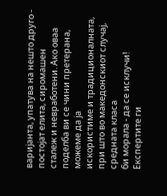варијанта, упатува на нешто друго - постојат елита, сиромашен
сталеж и невработени. Ако оваа поделба ви се чини претерана, можеме да ја
искористиме и традиционалната, при што во македонскиот случај, средната класа
би морала - да се исклучи! Експертите ги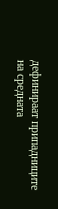дефинираат припадниците на средната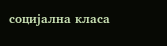социјална класа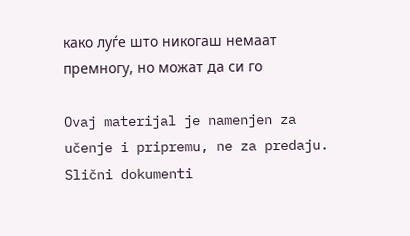како луѓе што никогаш немаат премногу, но можат да си го

Ovaj materijal je namenjen za učenje i pripremu, ne za predaju.
Slični dokumenti